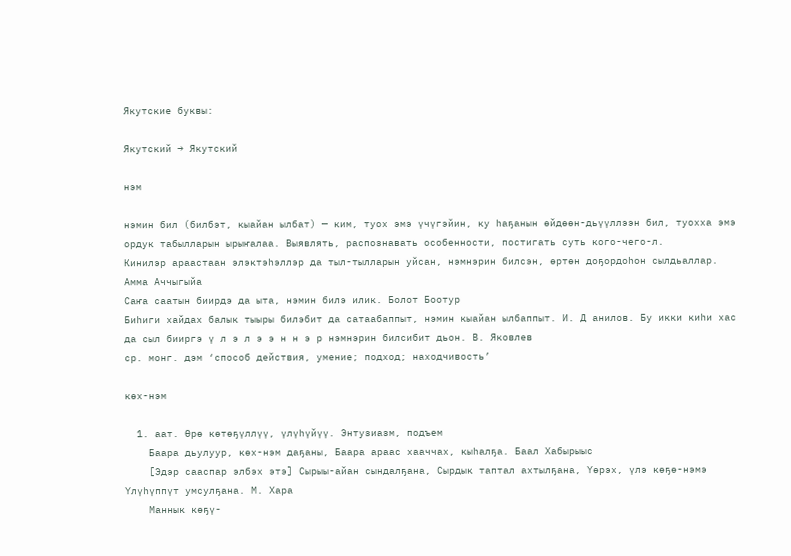Якутские буквы:

Якутский → Якутский

нэм

нэмин бил (билбэт, кыайан ылбат) — ким, туох эмэ үчүгэйин, ку һаҕанын өйдөөн-дьүүллээн бил, туохха эмэ ордук табылларын ырыҥалаа. Выявлять, распознавать особенности, постигать суть кого-чего-л.
Кинилэр араастаан элэктэһэллэр да тыл-тылларын уйсан, нэмнэрин билсэн, өртөн доҕордоһон сылдьаллар. Амма Аччыгыйа
Саҥа саатын биирдэ да ыта, нэмин билэ илик. Болот Боотур
Биһиги хайдах балык тыыры билэбит да сатаабаппыт, нэмин кыайан ылбаппыт. И. Д анилов. Бу икки киһи хас да сыл бииргэ ү л э л э э н н э р нэмнэрин билсибит дьон. В. Яковлев
ср. монг. дэм ‘способ действия, умение; подход; находчивость’

көх-нэм

  1. аат. Өрө көтөҕүллүү, үлүһүйүү. Энтузиазм, подъем
    Баара дьулуур, көх-нэм даҕаны, Баара араас хааччах, кыһалҕа. Баал Хабырыыс
    [Эдэр сааспар элбэх этэ] Сырыы-айан сындалҕана, Сырдык таптал ахтылҕана, Үөрэх, үлэ көҕө-нэмэ Үлүһүппүт умсулҕана. М. Хара
    Маннык көҕү-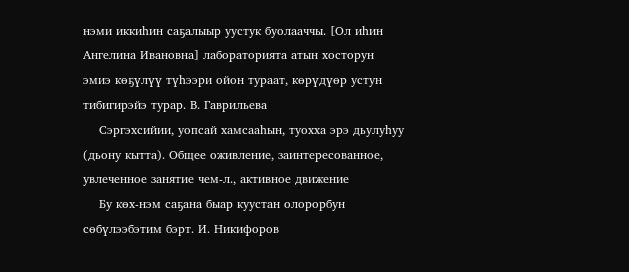нэми иккиһин саҕалыыр уустук буолааччы. [Ол иһин Ангелина Ивановна] лабораторията атын хосторун эмиэ көҕүлүү түһээри ойон тураат, көрүдүөр устун тибигирэйэ турар. В. Гаврильева
    Сэргэхсийии, уопсай хамсааһын, туохха эрэ дьулуһуу (дьону кытта). Общее оживление, заинтересованное, увлеченное занятие чем-л., активное движение
    Бу көх-нэм саҕана быар куустан олорорбун сөбүлээбэтим бэрт. И. Никифоров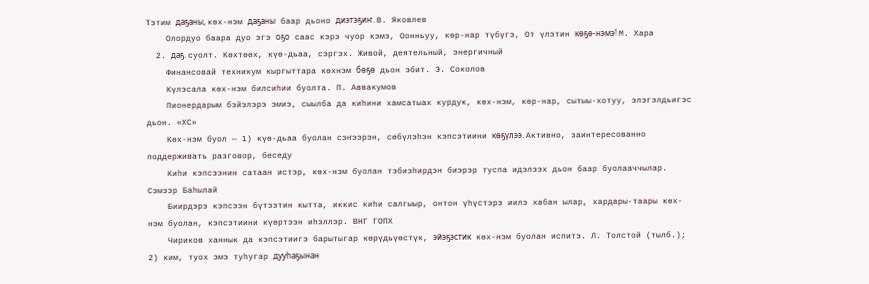Тэтим даҕаны, көх-нэм даҕаны баар дьоно диэтэҕиҥ. В. Яковлев
    Олордуо баара дуо эгэ оҕо саас кэрэ чуор кэмэ, Оонньуу, көр-нар түбүгэ, От үлэтин көҕө-нэмэ! М. Хара
  2. даҕ. суолт. Көхтөөх, күө-дьаа, сэргэх. Живой, деятельный, энергичный
    Финансовай техникум кыргыттара көхнэм бөҕө дьон эбит. Э. Соколов
    Күлэсала көх-нэм билсиһии буолта. П. Аввакумов
    Пионердарым бэйэлэрэ эмиэ, сыылба да киһини хамсатыах курдук, көх-нэм, көр-нар, сытыы-хотуу, элэгэлдьигэс дьон. «ХС»
    Көх-нэм буол — 1) күө-дьаа буолан сэҥээрэн, сөбүлэһэн кэпсэтиини көҕүлээ. Активно, заинтересованно поддерживать разговор, беседу
    Киһи кэпсээнин сатаан истэр, көх-нэм буолан тэбиэһирдэн биэрэр туспа идэлээх дьон баар буолааччылар. Сэмээр Баһылай
    Биирдэрэ кэпсээн бүтээтин кытта, иккис киһи салгыыр, онтон үһүстэрэ иилэ хабан ылар, хардары-таары көх-нэм буолан, кэпсэтиини күөртээн иһэллэр. ВНГ ГОПХ
    Чириков ханнык да кэпсэтиигэ барытыгар көрүдьүөстүк, эйэҕэстик көх-нэм буолан испитэ. Л. Толстой (тылб.); 2) ким, туох эмэ туһугар дууһаҕынан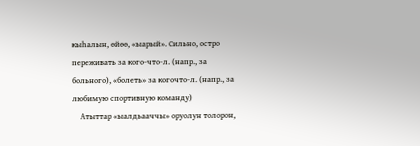кыһалын, өйөө, «ыарый». Сильно, остро переживать за кого-что-л. (напр., за больного), «болеть» за когочто-л. (напр., за любимую спортивную команду)
    Атыттар «ыалдьааччы» оруолун толорон,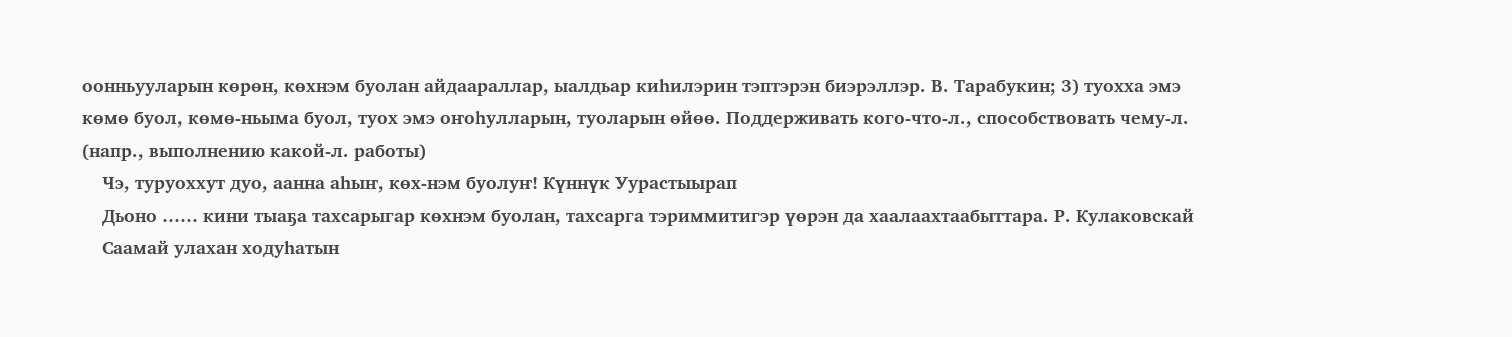оонньууларын көрөн, көхнэм буолан айдаараллар, ыалдьар киһилэрин тэптэрэн биэрэллэр. В. Тарабукин; 3) туохха эмэ көмө буол, көмө-ньыма буол, туох эмэ оҥоһулларын, туоларын өйөө. Поддерживать кого-что-л., способствовать чему-л. (напр., выполнению какой-л. работы)
    Чэ, туруоххут дуо, аанна аһыҥ, көх-нэм буолуҥ! Күннүк Уурастыырап
    Дьоно …… кини тыаҕа тахсарыгар көхнэм буолан, тахсарга тэриммитигэр үөрэн да хаалаахтаабыттара. Р. Кулаковскай
    Саамай улахан ходуһатын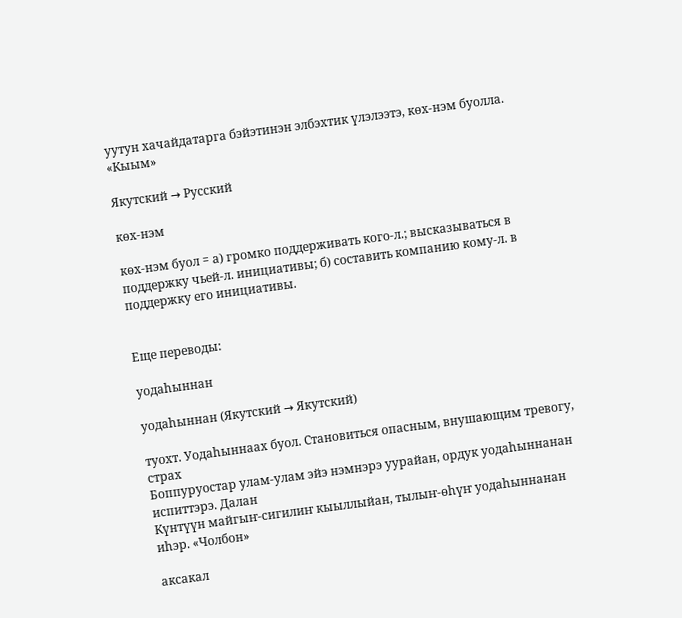уутун хачайдатарга бэйэтинэн элбэхтик үлэлээтэ, көх-нэм буолла. «Кыым»

Якутский → Русский

көх-нэм

көх-нэм буол = а) громко поддерживать кого-л.; высказываться в поддержку чьей-л. инициативы; б) составить компанию кому-л. в поддержку его инициативы.


Еще переводы:

уодаһыннан

уодаһыннан (Якутский → Якутский)

туохт. Уодаһыннаах буол. Становиться опасным, внушающим тревогу, страх
Боппуруостар улам-улам эйэ нэмнэрэ уурайан, ордук уодаһыннанан испиттэрэ. Далан
Күнтүүн майгыҥ-сигилиҥ кыыллыйан, тылыҥ-өһүҥ уодаһыннанан иһэр. «Чолбон»

аксакал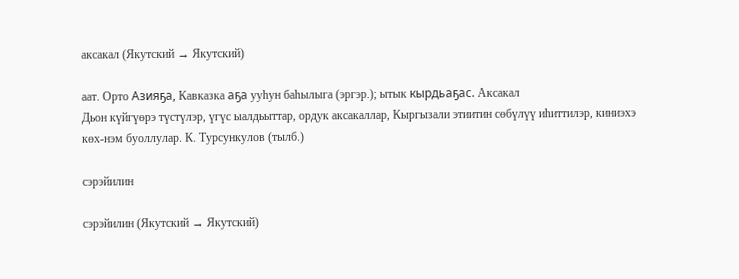аксакал (Якутский → Якутский)

аат. Орто Азияҕа, Кавказка аҕа ууһун баһылыга (эргэр.); ытык кырдьаҕас. Аксакал
Дьон күйгүөрэ түстүлэр, үгүс ыалдьыттар, ордук аксакаллар, Кыргызали этиитин сөбүлүү иһиттилэр, киниэхэ көх-нэм буоллулар. К. Турсункулов (тылб.)

сэрэйилин

сэрэйилин (Якутский → Якутский)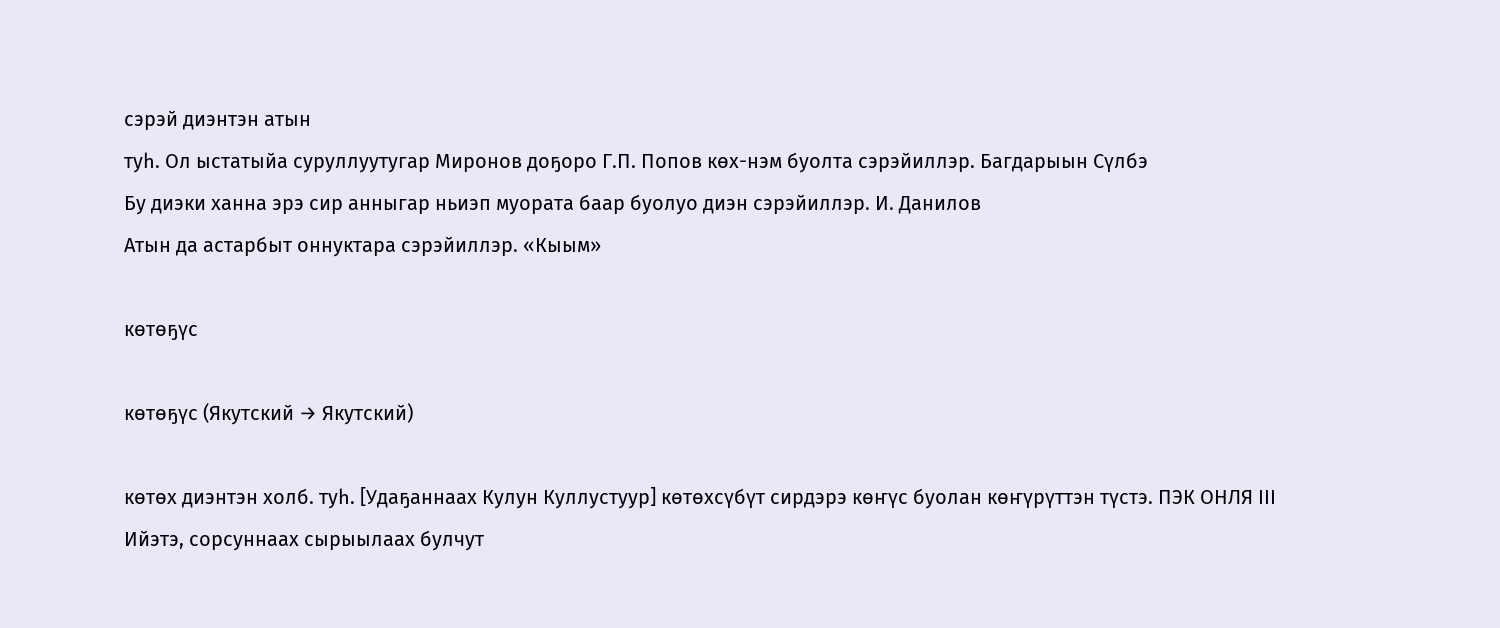сэрэй диэнтэн атын
туһ. Ол ыстатыйа суруллуутугар Миронов доҕоро Г.П. Попов көх-нэм буолта сэрэйиллэр. Багдарыын Сүлбэ
Бу диэки ханна эрэ сир анныгар ньиэп муората баар буолуо диэн сэрэйиллэр. И. Данилов
Атын да астарбыт оннуктара сэрэйиллэр. «Кыым»

көтөҕүс

көтөҕүс (Якутский → Якутский)

көтөх диэнтэн холб. туһ. [Удаҕаннаах Кулун Куллустуур] көтөхсүбүт сирдэрэ көҥүс буолан көҥүрүттэн түстэ. ПЭК ОНЛЯ III
Ийэтэ, сорсуннаах сырыылаах булчут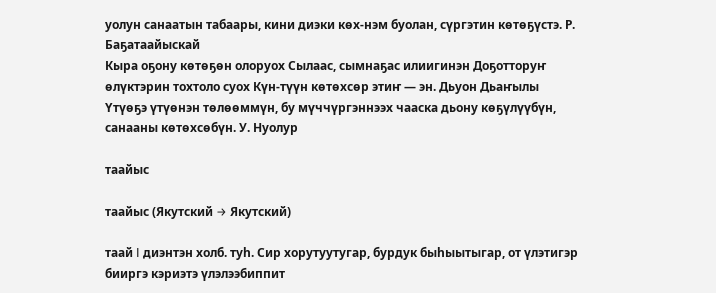уолун санаатын табаары, кини диэки көх-нэм буолан, сүргэтин көтөҕүстэ. Р. Баҕатаайыскай
Кыра оҕону көтөҕөн олоруох Сылаас, сымнаҕас илиигинэн Доҕотторуҥ өлүктэрин тохтоло суох Күн-түүн көтөхсөр этиҥ — эн. Дьуон Дьаҥылы
Үтүөҕэ үтүөнэн төлөөммүн, бу мүччүргэннээх чааска дьону көҕүлүүбүн, санааны көтөхсөбүн. У. Нуолур

таайыс

таайыс (Якутский → Якутский)

таай I диэнтэн холб. туһ. Сир хорутуутугар, бурдук быһыытыгар, от үлэтигэр бииргэ кэриэтэ үлэлээбиппит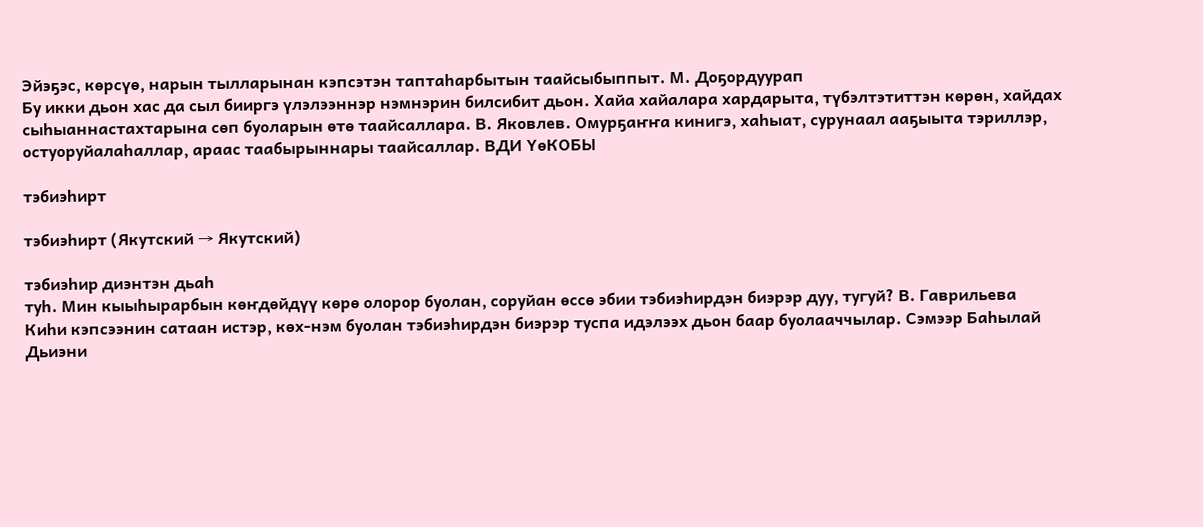Эйэҕэс, көрсүө, нарын тылларынан кэпсэтэн таптаһарбытын таайсыбыппыт. М. Доҕордуурап
Бу икки дьон хас да сыл бииргэ үлэлээннэр нэмнэрин билсибит дьон. Хайа хайалара хардарыта, түбэлтэтиттэн көрөн, хайдах сыһыаннастахтарына сөп буоларын өтө таайсаллара. В. Яковлев. Омурҕаҥҥа кинигэ, хаһыат, сурунаал ааҕыыта тэриллэр, остуоруйалаһаллар, араас таабырыннары таайсаллар. ВДИ ҮөКОБЫ

тэбиэһирт

тэбиэһирт (Якутский → Якутский)

тэбиэһир диэнтэн дьаһ
туһ. Мин кыыһырарбын көҥдөйдүү көрө олорор буолан, соруйан өссө эбии тэбиэһирдэн биэрэр дуу, тугуй? В. Гаврильева
Киһи кэпсээнин сатаан истэр, көх-нэм буолан тэбиэһирдэн биэрэр туспа идэлээх дьон баар буолааччылар. Сэмээр Баһылай
Дьиэни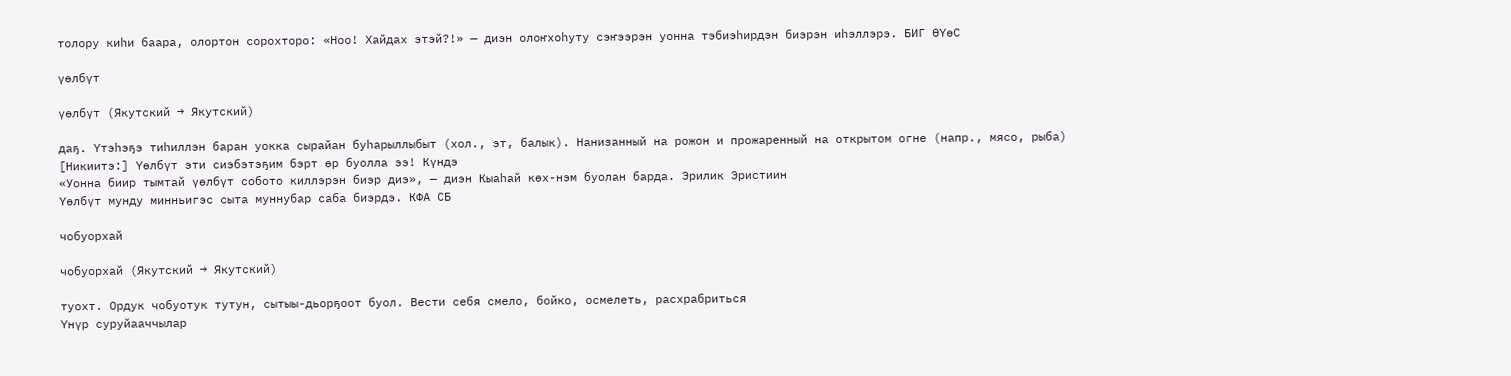толору киһи баара, олортон сорохторо: «Ноо! Хайдах этэй?!» — диэн олоҥхоһуту сэҥээрэн уонна тэбиэһирдэн биэрэн иһэллэрэ. БИГ ӨҮөС

үөлбүт

үөлбүт (Якутский → Якутский)

даҕ. Үтэһэҕэ тиһиллэн баран уокка сырайан буһарыллыбыт (хол., эт, балык). Нанизанный на рожон и прожаренный на открытом огне (напр., мясо, рыба)
[Никиитэ:] Үөлбүт эти сиэбэтэҕим бэрт өр буолла ээ! Күндэ
«Уонна биир тымтай үөлбүт собото киллэрэн биэр диэ», — диэн Кыаһай көх-нэм буолан барда. Эрилик Эристиин
Үөлбүт мунду минньигэс сыта муннубар саба биэрдэ. КФА СБ

чобуорхай

чобуорхай (Якутский → Якутский)

туохт. Ордук чобуотук тутун, сытыы-дьорҕоот буол. Вести себя смело, бойко, осмелеть, расхрабриться
Үнүр суруйааччылар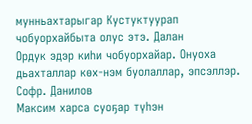мунньахтарыгар Кустуктуурап чобуорхайбыта олус этэ. Далан
Ордук эдэр киһи чобуорхайар. Онуоха дьахталлар көх-нэм буолаллар, эпсэллэр. Софр. Данилов
Максим харса суоҕар түһэн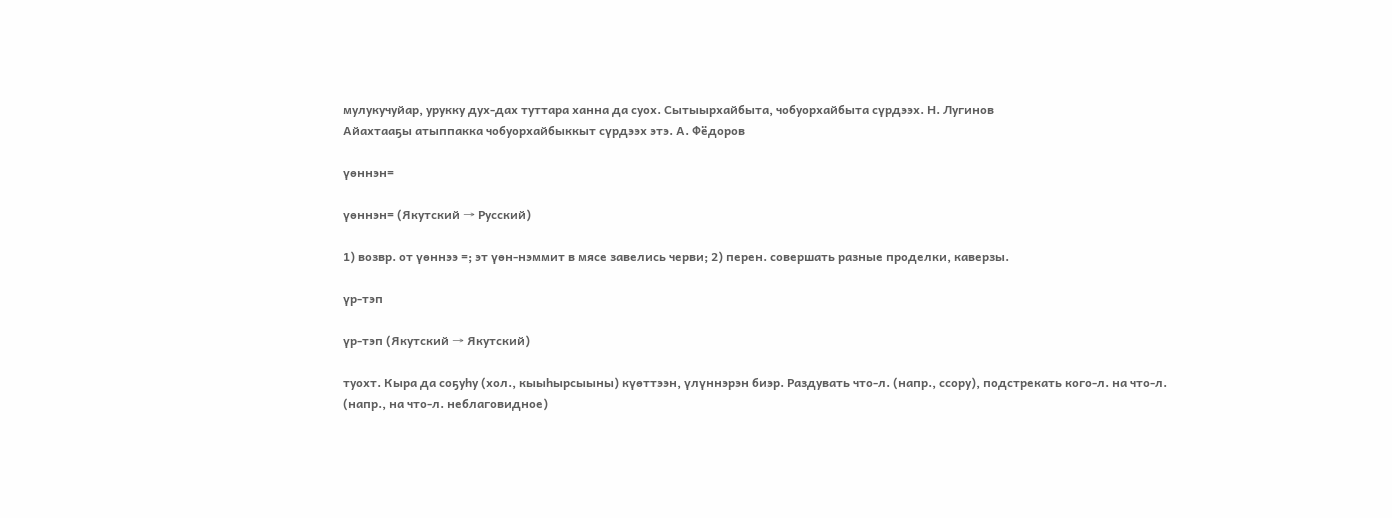мулукучуйар, урукку дух-дах туттара ханна да суох. Сытыырхайбыта, чобуорхайбыта сүрдээх. Н. Лугинов
Айахтааҕы атыппакка чобуорхайбыккыт сүрдээх этэ. А. Фёдоров

үөннэн=

үөннэн= (Якутский → Русский)

1) возвр. от үөннээ =; эт үөн-нэммит в мясе завелись черви; 2) перен. совершать разные проделки, каверзы.

үр-тэп

үр-тэп (Якутский → Якутский)

туохт. Кыра да соҕуһу (хол., кыыһырсыыны) күөттээн, үлүннэрэн биэр. Раздувать что-л. (напр., ссору), подстрекать кого-л. на что-л. (напр., на что-л. неблаговидное)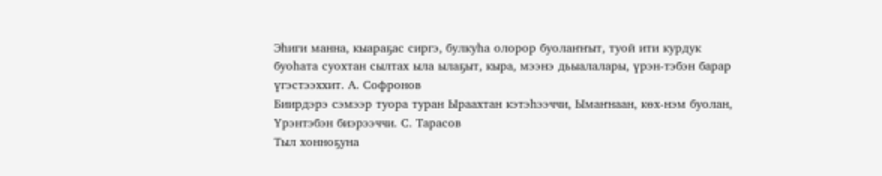Эһиги манна, кыараҕас сиргэ, булкуһа олорор буолаҥҥыт, туой ити курдук буоһата суохтан сылтах ыла ылаҕыт, кыра, мээнэ дьыалалары, үрэн-тэбэн барар үгэстээххит. А. Софронов
Биирдэрэ сэмээр туора туран Ыраахтан кэтэһээччи, Ымаҥнаан, көх-нэм буолан, Үрэнтэбэн биэрээччи. С. Тарасов
Тыл хонноҕуна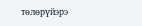төлөрүйэрэ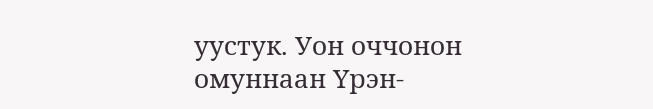уустук. Уон оччонон омуннаан Үрэн-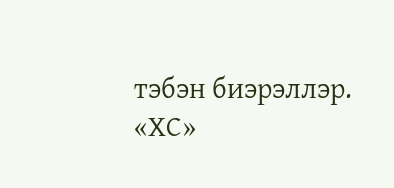тэбэн биэрэллэр. «ХС»